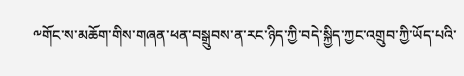༸གོང་ས་མཆོག་གིས་གཞན་ཕན་བསྒྲུབས་ན་རང་ཉིད་ཀྱི་བདེ་སྐྱིད་ཀྱང་འགྲུབ་ཀྱི་ཡོད་པའི་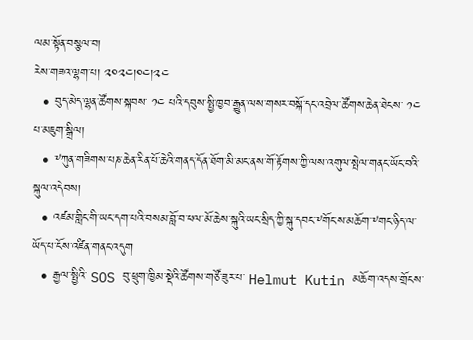ལམ་སྟོན་བསྩལ་བ།
རེས་གཟའ་ལྷག་པ། ༢༠༢༤།༠༤།༢༤
  • བུད་མེད་ལྷན་ཚོགས་སྐབས་ ༡༤ པའི་དབུས་སྤྱི་ཁྱབ་རྒྱུན་ལས་གསར་བསྐོ་དང་འབྲེལ་ཚོགས་ཆེན་ཐེངས་ ༡༤ པ་མཇུག་སྒྲིལ།
  • ༸ཀུན་གཟིགས་པཎ་ཆེན་རིན་པོ་ཆེའི་གནད་དོན་ཐོག་མི་མང་ནས་གོ་རྟོགས་ཀྱི་ལས་འགུལ་སྤེལ་གནང་ཡོང་བའི་སྐུལ་འདེབས།
  • འཛམ་གླིང་གི་ཡང་དག་པའི་བསམ་བློ་བ་ཕལ་མོ་ཆེས་སྐུའི་ཡང་སྲིད་ཀྱི་སྐུ་དབང་༸གོང་ས་མཆོག་༸གང་ཉིད་ལ་ཡོད་པ་ངོས་འཛིན་གནང་འདུག
  • རྒྱལ་སྤྱིའི་ SOS བུ་ཕྲུག་ཁྱིམ་སྡེའི་ཚོགས་གཙོ་ཟུར་པ་ Helmut Kutin མཆོག་འདས་གྲོངས་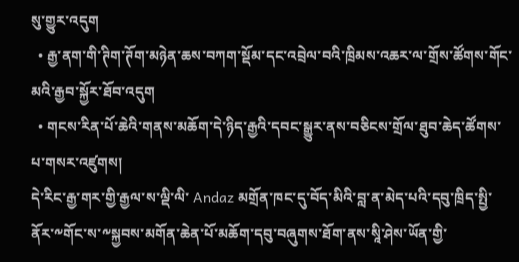སུ་གྱུར་འདུག
  • རྒྱ་ནག་གི་ཊིག་ཊོག་མཉེན་ཆས་བཀག་སྡོམ་དང་འབྲེལ་བའི་ཁྲིམས་འཆར་ལ་གྲོས་ཚོགས་གོང་མའི་རྒྱབ་སྐྱོར་ཐོབ་འདུག
  • གངས་རིན་པོ་ཆེའི་གནས་མཆོག་དེ་ཉིད་རྒྱའི་དབང་སྒྱུར་ནས་བཅིངས་གྲོལ་ཐུབ་ཆེད་ཚོགས་པ་གསར་འཛུགས།
དེ་རིང་རྒྱ་གར་གྱི་རྒྱལ་ས་ལྡི་ལི་ Andaz མགྲོན་ཁང་དུ་བོད་མིའི་བླ་ན་མེད་པའི་དབུ་ཁྲིད་སྤྱི་ནོར་༸གོང་ས་༸སྐྱབས་མགོན་ཆེན་པོ་མཆོག་དབུ་བཞུགས་ཐོག་ནས་སཱི་ཤེས་ཡོན་གྱི་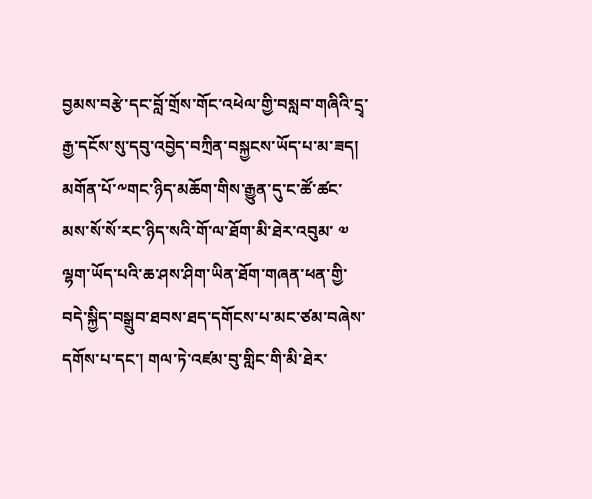བྱམས་བརྩེ་དང་བློ་གྲོས་གོང་འཕེལ་གྱི་བསླབ་གཞིའི་དྲྭ་རྒྱ་དངོས་སུ་དབུ་འབྱེད་བཀྲིན་བསྐྱངས་ཡོད་པ་མ་ཟད། མགོན་པོ་༸གང་ཉིད་མཆོག་གིས་རྒྱུན་དུ་ང་ཚོ་ཚང་མས་སོ་སོ་རང་ཉིད་སའི་གོ་ལ་ཐོག་མི་ཐེར་འབུམ་ ༧ ལྷག་ཡོད་པའི་ཆ་ཤས་ཤིག་ཡིན་ཐོག་གཞན་ཕན་གྱི་བདེ་སྐྱིད་བསྒྲུབ་ཐབས་ཐད་དགོངས་པ་མང་ཙམ་བཞེས་དགོས་པ་དང་། གལ་ཏེ་འཛམ་བུ་གླིང་གི་མི་ཐེར་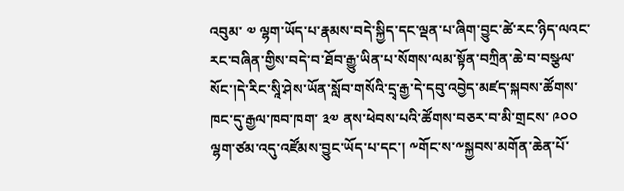འབུམ་ ༧ ལྷག་ཡོད་པ་རྣམས་བདེ་སྐྱིད་དང་ལྡན་པ་ཞིག་བྱུང་ཚེ་རང་ཉིད་ལའང་རང་བཞིན་གྱིས་བདེ་བ་ཐོབ་རྒྱུ་ཡིན་པ་སོགས་ལམ་སྟོན་བཀྲིན་ཆེ་བ་བསྩལ་སོང་།དེ་རིང་སཱི་ཤེས་ཡོན་སློབ་གསོའི་དྲྭ་རྒྱ་དེ་དབུ་འབྱེད་མཛད་སྐབས་ཚོགས་ཁང་དུ་རྒྱལ་ཁབ་ཁག་ ༣༧ ནས་ཕེབས་པའི་ཚོགས་བཅར་བ་མི་གྲངས་ ༩༠༠ ལྷག་ཙམ་འདུ་འཛོམས་བྱུང་ཡོད་པ་དང་། ༸གོང་ས་༸སྐྱབས་མགོན་ཆེན་པོ་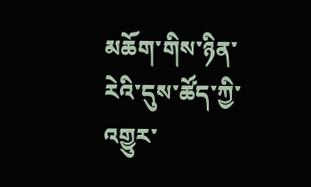མཆོག་གིས་ཉིན་རེའི་དུས་ཚོད་ཀྱི་འགྱུར་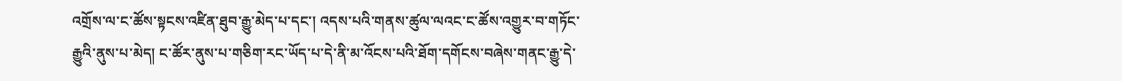འགྲོས་ལ་ང་ཚོས་སྟངས་འཛིན་ཐུབ་རྒྱུ་མེད་པ་དང་། འདས་པའི་གནས་ཚུལ་ལའང་ང་ཚོས་འགྱུར་བ་གཏོང་རྒྱུའི་ནུས་པ་མེད། ང་ཚོར་ནུས་པ་གཅིག་རང་ཡོད་པ་དེ་ནི་མ་འོངས་པའི་ཐོག་དགོངས་བཞེས་གནང་རྒྱུ་དེ་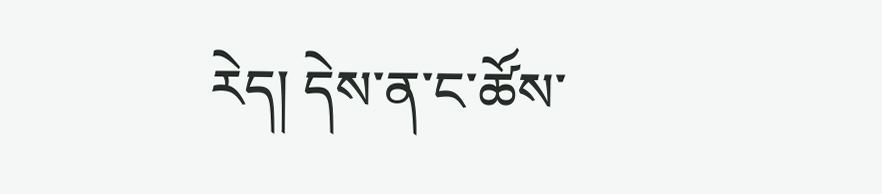རེད། དེས་ན་ང་ཚོས་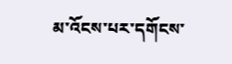མ་འོངས་པར་དགོངས་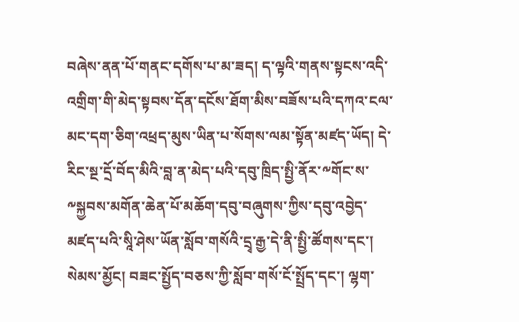བཞེས་ནན་པོ་གནང་དགོས་པ་མ་ཟད། ད་ལྟའི་གནས་སྟངས་འདི་འགྲིག་གི་མེད་སྟབས་དོན་དངོས་ཐོག་མིས་བཟོས་པའི་དཀའ་ངལ་མང་དག་ཅིག་འཕྲད་མུས་ཡིན་པ་སོགས་ལམ་སྟོན་མཛད་ཡོད། དེ་རིང་སྔ་དྲོ་བོད་མིའི་བླ་ན་མེད་པའི་དབུ་ཁྲིད་སྤྱི་ནོར་༸གོང་ས་༸སྐྱབས་མགོན་ཆེན་པོ་མཆོག་དབུ་བཞུགས་ཀྱིས་དབུ་འབྱེད་མཛད་པའི་སཱི་ཤེས་ཡོན་སློབ་གསོའི་དྲྭ་རྒྱ་དེ་ནི་སྤྱི་ཚོགས་དང་། སེམས་མྱོང། བཟང་སྤྱོད་བཅས་ཀྱི་སློབ་གསོ་ངོ་སྤྲོད་དང་། ལྷག་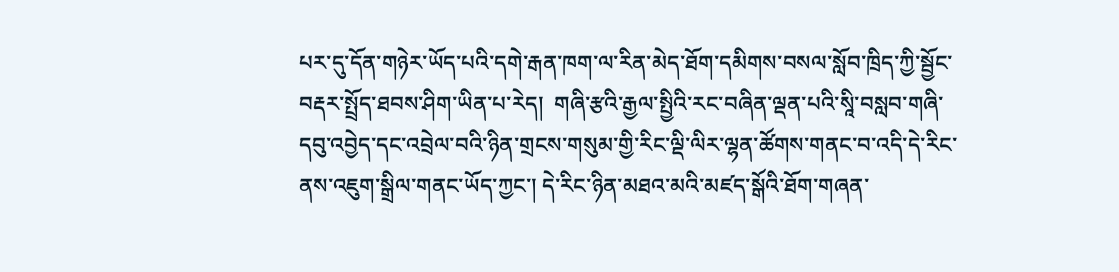པར་དུ་དོན་གཉེར་ཡོད་པའི་དགེ་རྒན་ཁག་ལ་རིན་མེད་ཐོག་དམིགས་བསལ་སློབ་ཁྲིད་ཀྱི་སྦྱོང་བརྡར་སྤྲོད་ཐབས་ཤིག་ཡིན་པ་རེད།  གཞི་རྩའི་རྒྱལ་སྤྱིའི་རང་བཞིན་ལྡན་པའི་སཱི་བསླབ་གཞི་དབུ་འབྱེད་དང་འབྲེལ་བའི་ཉིན་གྲངས་གསུམ་གྱི་རིང་ལྡི་ལིར་ལྷན་ཚོགས་གནང་བ་འདི་དེ་རིང་ནས་འཇུག་སྒྲིལ་གནང་ཡོད་ཀྱང་། དེ་རིང་ཉིན་མཐའ་མའི་མཛད་སྒོའི་ཐོག་གཞན་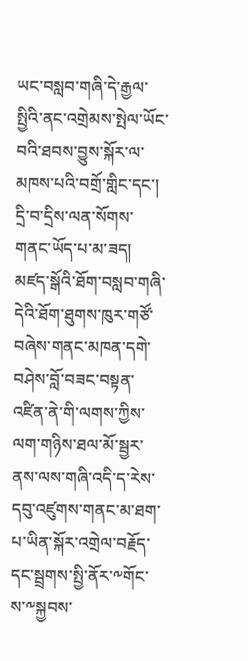ཡང་བསླབ་གཞི་དེ་རྒྱལ་སྤྱིའི་ནང་འགྲེམས་སྤེལ་ཡོང་བའི་ཐབས་བྱུས་སྐོར་ལ་མཁས་པའི་བགྲོ་གླིང་དང་། དྲི་བ་དྲིས་ལན་སོགས་གནང་ཡོད་པ་མ་ཟད། མཛད་སྒོའི་ཐོག་བསླབ་གཞི་དེའི་ཐོག་ཐུགས་ཁུར་གཙོ་བཞེས་གནང་མཁན་དགེ་བཤེས་བློ་བཟང་བསྟན་འཛིན་ནེ་གི་ལགས་ཀྱིས་ལག་གཉིས་ཐལ་མོ་སྦྱར་ནས་ལས་གཞི་འདི་ད་རེས་དབུ་འཛུགས་གནང་མ་ཐག་པ་ཡིན་སྐོར་འགྲེལ་བརྗོད་དང་སྦྲགས་སྤྱི་ནོར་༸གོང་ས་༸སྐྱབས་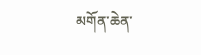མགོན་ཆེན་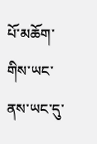པོ་མཆོག་གིས་ཡང་ནས་ཡང་དུ་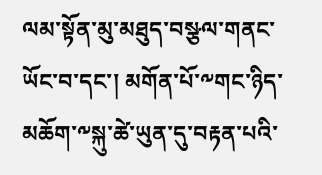ལམ་སྟོན་མུ་མཐུད་བསྩལ་གནང་ཡོང་བ་དང་། མགོན་པོ་༸གང་ཉིད་མཆོག་༸སྐུ་ཚེ་ཡུན་དུ་བརྟན་པའི་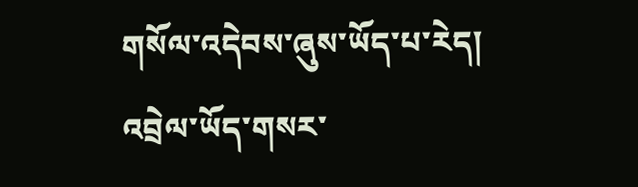གསོལ་འདེབས་ཞུས་ཡོད་པ་རེད།
འབྲེལ་ཡོད་གསར་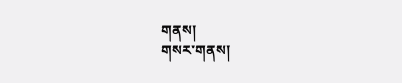གནས།
གསར་གནས།